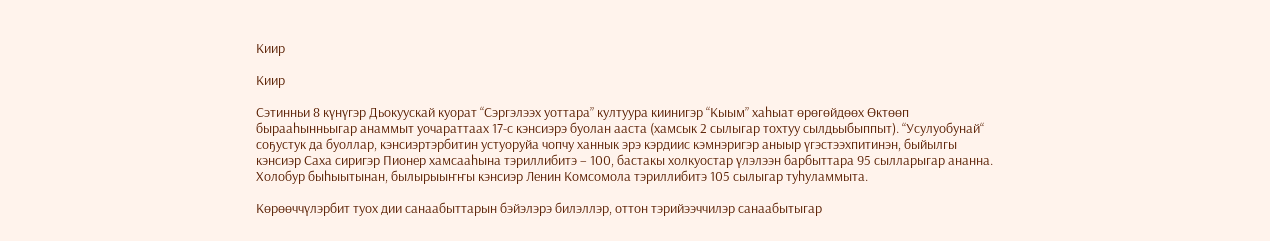Киир

Киир

Сэтинньи 8 күнүгэр Дьокуускай куорат “Сэргэлээх уоттара” култуура киинигэр “Кыым” хаһыат өрөгөйдөөх Өктөөп бырааһынньыгар анаммыт уочараттаах 17-с кэнсиэрэ буолан ааста (хамсык 2 сылыгар тохтуу сылдьыбыппыт). “Усулуобунай“ соҕустук да буоллар, кэнсиэртэрбитин устуоруйа чопчу ханнык эрэ кэрдиис кэмнэригэр аныыр үгэстээхпитинэн, быйылгы кэнсиэр Саха сиригэр Пионер хамсааһына тэриллибитэ – 100, бастакы холкуостар үлэлээн барбыттара 95 сылларыгар ананна. Холобур быһыытынан, былырыыҥҥы кэнсиэр Ленин Комсомола тэриллибитэ 105 сылыгар туһуламмыта.

Көрөөччүлэрбит туох дии санаабыттарын бэйэлэрэ билэллэр, оттон тэрийээччилэр санаабытыгар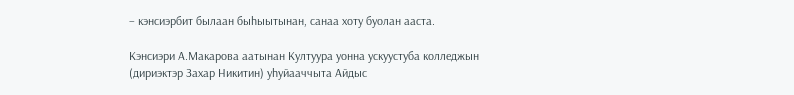– кэнсиэрбит былаан быһыытынан, санаа хоту буолан ааста.

Кэнсиэри А.Макарова аатынан Култуура уонна ускуустуба колледжын (дириэктэр Захар Никитин) уһуйааччыта Айдыс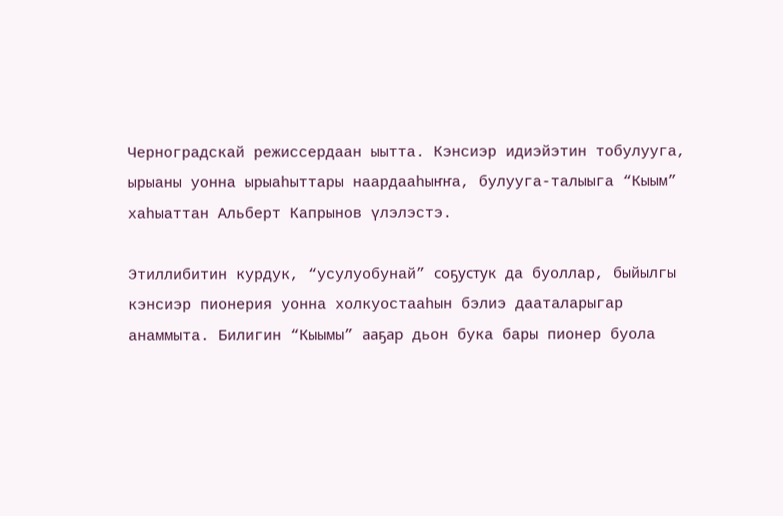Черноградскай режиссердаан ыытта. Кэнсиэр идиэйэтин тобулууга, ырыаны уонна ырыаһыттары наардааһыҥҥа, булууга-талыыга “Кыым” хаһыаттан Альберт Капрынов үлэлэстэ.

Этиллибитин курдук, “усулуобунай” соҕустук да буоллар, быйылгы кэнсиэр пионерия уонна холкуостааһын бэлиэ дааталарыгар анаммыта. Билигин “Кыымы” ааҕар дьон бука бары пионер буола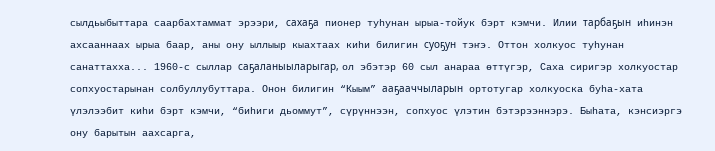сылдьыбыттара саарбахтаммат эрээри, сахаҕа пионер туһунан ырыа-тойук бэрт кэмчи. Илии тарбаҕын иһинэн ахсааннаах ырыа баар, аны ону ыллыыр кыахтаах киһи билигин суоҕун тэҥэ. Оттон холкуос туһунан санаттахха... 1960-с сыллар саҕаланыыларыгар, ол эбэтэр 60 сыл анараа өттүгэр, Саха сиригэр холкуостар сопхуостарынан солбуллубуттара. Онон билигин “Кыым” ааҕааччыларын ортотугар холкуоска буһа-хата үлэлээбит киһи бэрт кэмчи, “биһиги дьоммут”, сүрүннээн, сопхуос үлэтин бэтэрээннэрэ. Быһата, кэнсиэргэ ону барытын аахсарга,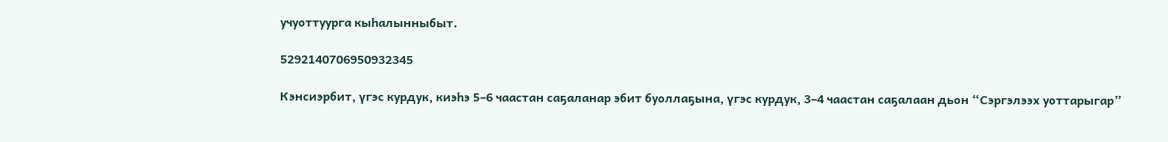учуоттуурга кыһалынныбыт.

5292140706950932345

Кэнсиэрбит, үгэс курдук, киэһэ 5–6 чаастан саҕаланар эбит буоллаҕына, үгэс курдук, 3–4 чаастан саҕалаан дьон “Сэргэлээх уоттарыгар”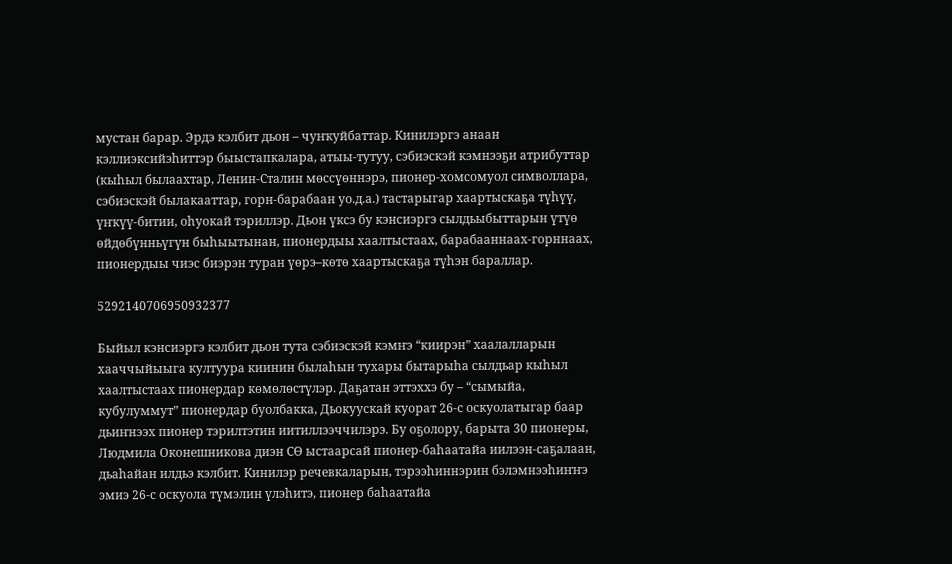мустан барар. Эрдэ кэлбит дьон – чуҥкуйбаттар. Кинилэргэ анаан кэллиэксийэһиттэр быыстапкалара, атыы-тутуу, сэбиэскэй кэмнээҕи атрибуттар (кыһыл былаахтар, Ленин-Сталин мөссүөннэрэ, пионер-хомсомуол символлара, сэбиэскэй былакааттар, горн-барабаан уо.д.а.) тастарыгар хаартыскаҕа түһүү, үҥкүү-битии, оһуокай тэриллэр. Дьон үксэ бу кэнсиэргэ сылдьыбыттарын үтүө өйдөбүнньүгүн быһыытынан, пионердыы хаалтыстаах, барабааннаах-горннаах, пионердыы чиэс биэрэн туран үөрэ–көтө хаартыскаҕа түһэн бараллар.

5292140706950932377

Быйыл кэнсиэргэ кэлбит дьон тута сэбиэскэй кэмҥэ “киирэн” хаалалларын хааччыйыыга култуура киинин былаһын тухары бытарыһа сылдьар кыһыл хаалтыстаах пионердар көмөлөстүлэр. Даҕатан эттэххэ бу – “сымыйа, кубулуммут” пионердар буолбакка, Дьокуускай куорат 26-с оскуолатыгар баар дьиҥнээх пионер тэрилтэтин иитиллээччилэрэ. Бу оҕолору, барыта 30 пионеры, Людмила Оконешникова диэн СӨ ыстаарсай пионер-баһаатайа иилээн-саҕалаан, дьаһайан илдьэ кэлбит. Кинилэр речевкаларын, тэрээһиннэрин бэлэмнээһиҥҥэ эмиэ 26-с оскуола түмэлин үлэһитэ, пионер баһаатайа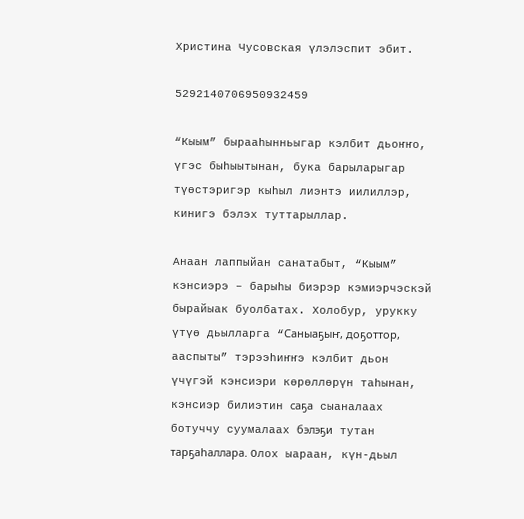Христина Чусовская үлэлэспит эбит.

5292140706950932459

“Кыым” бырааһынньыгар кэлбит дьоҥҥо, үгэс быһыытынан, бука барыларыгар түөстэригэр кыһыл лиэнтэ иилиллэр, кинигэ бэлэх туттарыллар.

Анаан лаппыйан санатабыт, “Кыым” кэнсиэрэ – барыһы биэрэр кэмиэрчэскэй бырайыак буолбатах. Холобур, урукку үтүө дьылларга “Саныаҕыҥ, доҕоттор, ааспыты” тэрээһиҥҥэ кэлбит дьон үчүгэй кэнсиэри көрөллөрүн таһынан,  кэнсиэр билиэтин саҕа сыаналаах ботуччу суумалаах бэлэҕи тутан тарҕаһаллара. Олох ыараан, күн-дьыл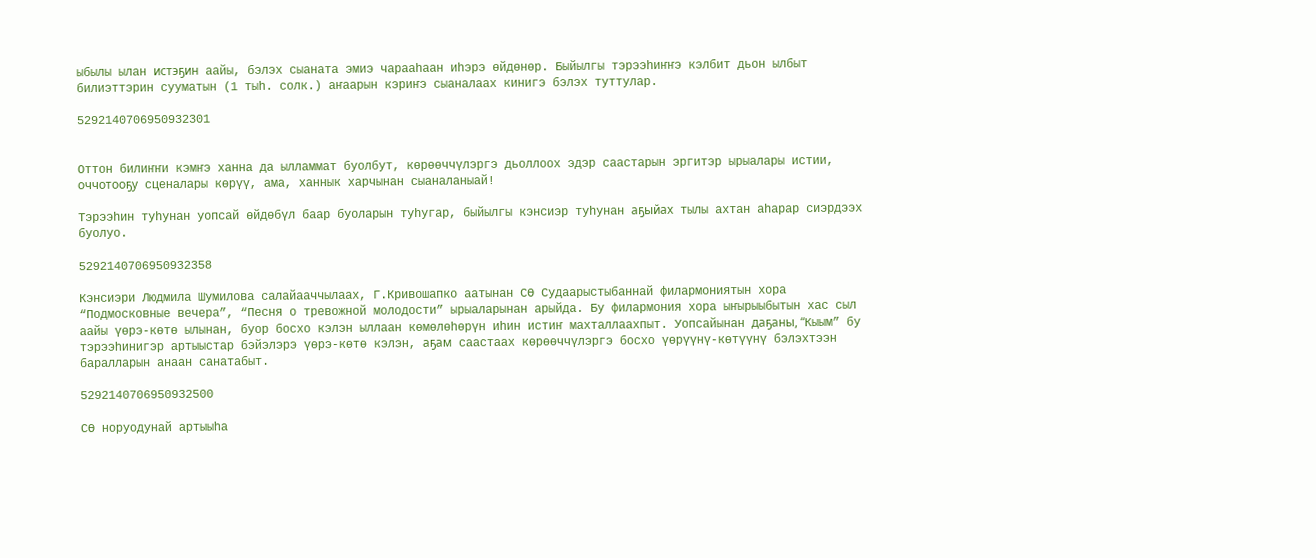ыбылы ылан истэҕин аайы, бэлэх сыаната эмиэ чарааһаан иһэрэ өйдөнөр. Быйылгы тэрээһиҥҥэ кэлбит дьон ылбыт билиэттэрин сууматын (1 тыһ. солк.) аҥаарын кэриҥэ сыаналаах кинигэ бэлэх туттулар.

5292140706950932301


Оттон билиҥҥи кэмҥэ ханна да ылламмат буолбут, көрөөччүлэргэ дьоллоох эдэр саастарын эргитэр ырыалары истии, оччотооҕу сценалары көрүү, ама, ханнык харчынан сыаналаныай!

Тэрээһин туһунан уопсай өйдөбүл баар буоларын туһугар, быйылгы кэнсиэр туһунан аҕыйах тылы ахтан аһарар сиэрдээх буолуо.

5292140706950932358

Кэнсиэри Людмила Шумилова салайааччылаах, Г.Кривошапко аатынан СӨ Судаарыстыбаннай филармониятын хора “Подмосковные вечера”, “Песня о тревожной молодости” ырыаларынан арыйда. Бу филармония хора ыҥырыыбытын хас сыл аайы үөрэ-көтө ылынан, буор босхо кэлэн ыллаан көмөлөһөрүн иһин истиҥ махталлаахпыт. Уопсайынан даҕаны, “Кыым” бу тэрээһинигэр артыыстар бэйэлэрэ үөрэ-көтө кэлэн, аҕам саастаах көрөөччүлэргэ босхо үөрүүнү-көтүүнү бэлэхтээн баралларын анаан санатабыт.

5292140706950932500

СӨ норуодунай артыыһа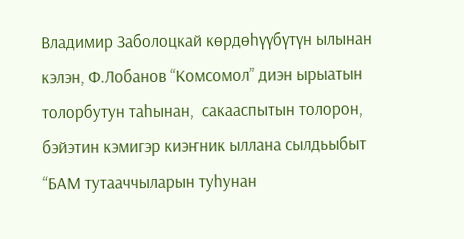Владимир Заболоцкай көрдөһүүбүтүн ылынан кэлэн, Ф.Лобанов “Комсомол” диэн ырыатын толорбутун таһынан,  сакааспытын толорон, бэйэтин кэмигэр киэҥник ыллана сылдьыбыт “БАМ тутааччыларын туһунан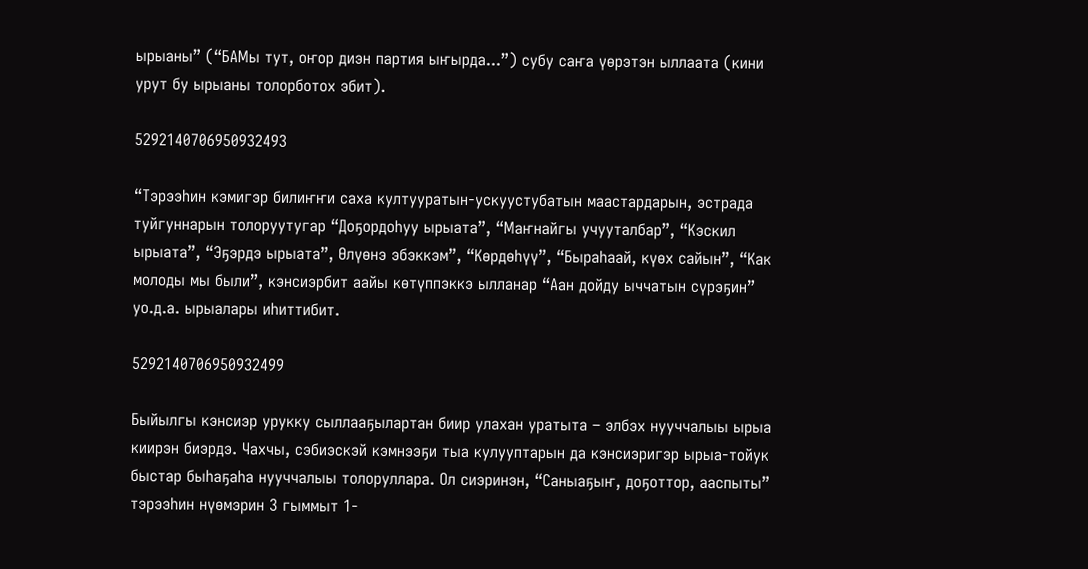ырыаны” (“БАМы тут, оҥор диэн партия ыҥырда...”) субу саҥа үөрэтэн ыллаата (кини урут бу ырыаны толорботох эбит).

5292140706950932493

“Тэрээһин кэмигэр билиҥҥи саха култууратын-ускуустубатын маастардарын, эстрада туйгуннарын толоруутугар “Доҕордоһуу ырыата”, “Маҥнайгы учууталбар”, “Кэскил ырыата”, “Эҕэрдэ ырыата”, Өлүөнэ эбэккэм”, “Көрдөһүү”, “Быраһаай, күөх сайын”, “Как молоды мы были”, кэнсиэрбит аайы көтүппэккэ ылланар “Аан дойду ыччатын сүрэҕин” уо.д.а. ырыалары иһиттибит.

5292140706950932499

Быйылгы кэнсиэр урукку сыллааҕылартан биир улахан уратыта – элбэх нууччалыы ырыа киирэн биэрдэ. Чахчы, сэбиэскэй кэмнээҕи тыа кулууптарын да кэнсиэригэр ырыа-тойук быстар быһаҕаһа нууччалыы толоруллара. Ол сиэринэн, “Саныаҕыҥ, доҕоттор, ааспыты” тэрээһин нүөмэрин 3 гыммыт 1-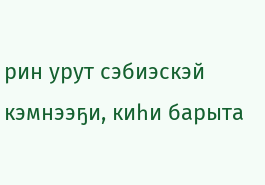рин урут сэбиэскэй кэмнээҕи, киһи барыта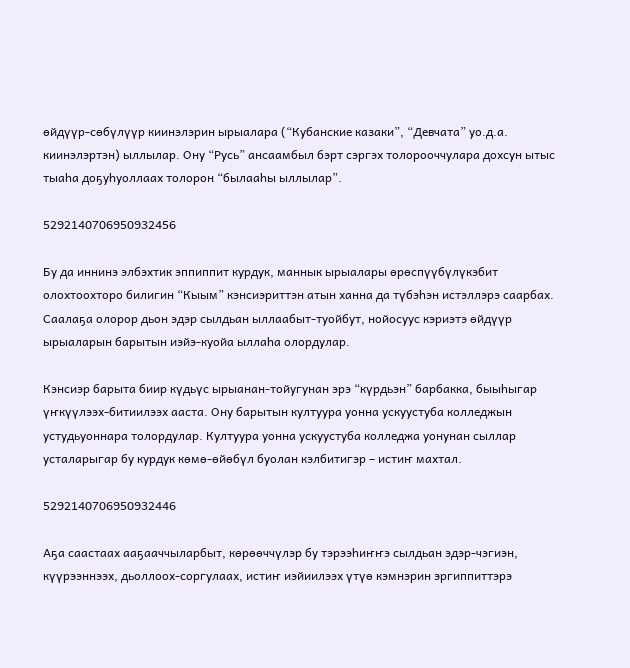өйдүүр-сөбүлүүр киинэлэрин ырыалара (“Кубанские казаки”, “Девчата” уо.д.а. киинэлэртэн) ыллылар. Ону “Русь” ансаамбыл бэрт сэргэх толорооччулара дохсун ытыс тыаһа доҕуһуоллаах толорон “былааһы ыллылар”.

5292140706950932456

Бу да иннинэ элбэхтик эппиппит курдук, маннык ырыалары өрөспүүбүлүкэбит олохтоохторо билигин “Кыым” кэнсиэриттэн атын ханна да түбэһэн истэллэрэ саарбах. Саалаҕа олорор дьон эдэр сылдьан ыллаабыт-туойбут, нойосуус кэриэтэ өйдүүр ырыаларын барытын иэйэ-куойа ыллаһа олордулар.

Кэнсиэр барыта биир күдьүс ырыанан-тойугунан эрэ “күрдьэн” барбакка, быыһыгар үҥкүүлээх-битиилээх ааста. Ону барытын култуура уонна ускуустуба колледжын устудьуоннара толордулар. Култуура уонна ускуустуба колледжа уонунан сыллар усталарыгар бу курдук көмө-өйөбүл буолан кэлбитигэр – истиҥ махтал.

5292140706950932446

Аҕа саастаах ааҕааччыларбыт, көрөөччүлэр бу тэрээһиҥҥэ сылдьан эдэр-чэгиэн, күүрээннээх, дьоллоох-соргулаах, истиҥ иэйиилээх үтүө кэмнэрин эргиппиттэрэ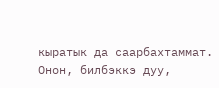кыратык да саарбахтаммат. Онон, билбэккэ дуу,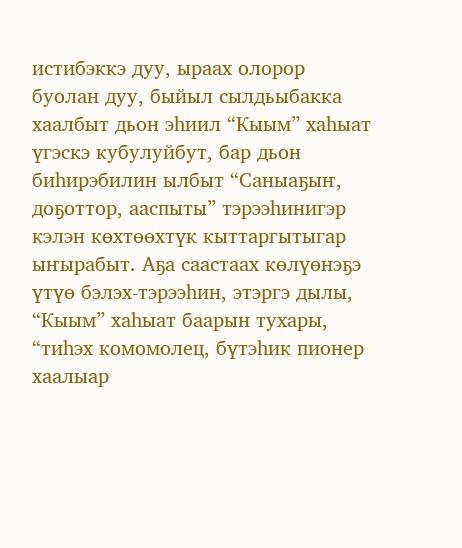истибэккэ дуу, ыраах олорор буолан дуу, быйыл сылдьыбакка хаалбыт дьон эһиил “Кыым” хаһыат үгэскэ кубулуйбут, бар дьон биһирэбилин ылбыт “Саныаҕыҥ, доҕоттор, ааспыты” тэрээһинигэр кэлэн көхтөөхтүк кыттаргытыгар ыҥырабыт. Аҕа саастаах көлүөнэҕэ үтүө бэлэх-тэрээһин, этэргэ дылы, “Кыым” хаһыат баарын тухары, “тиһэх комомолец, бүтэһик пионер хаалыар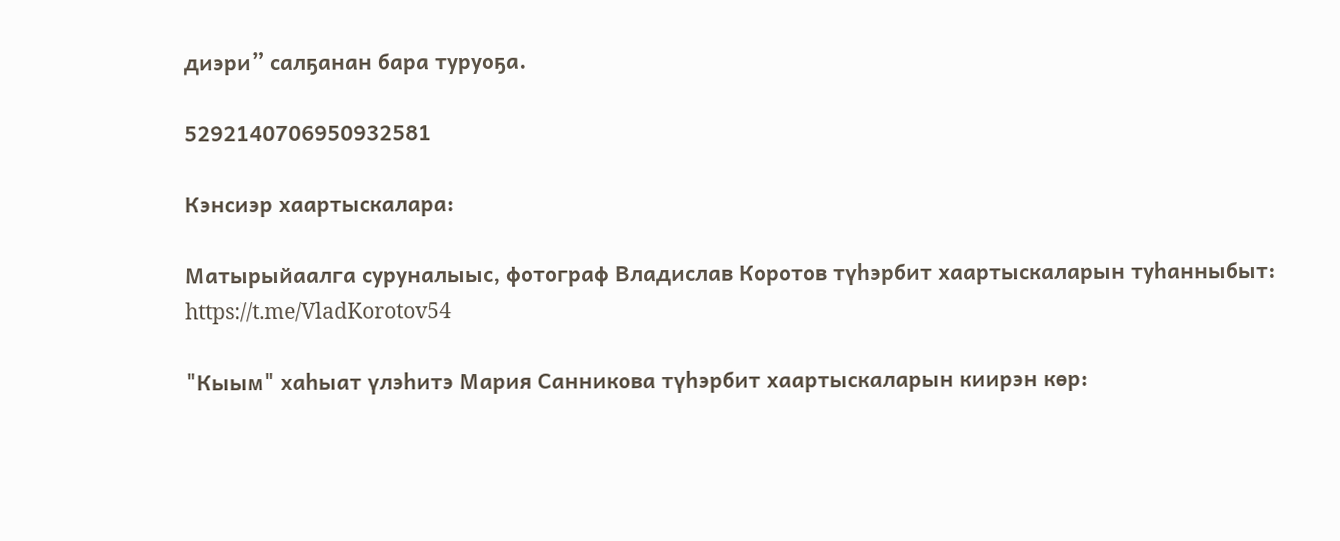диэри” салҕанан бара туруоҕа.

5292140706950932581

Кэнсиэр хаартыскалара:

Матырыйаалга суруналыыс, фотограф Владислав Коротов түһэрбит хаартыскаларын туһанныбыт: https://t.me/VladKorotov54

"Кыым" хаһыат үлэһитэ Мария Санникова түһэрбит хаартыскаларын киирэн көр: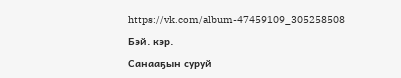https://vk.com/album-47459109_305258508

Бэй. кэр.

Санааҕын суруй